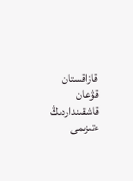قازاقستان قۋعان قاشقىنداردىڭ ءتىزىمى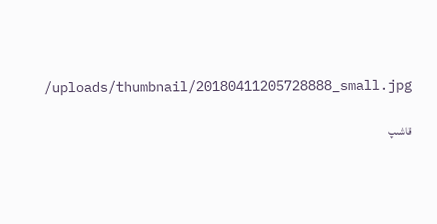/uploads/thumbnail/20180411205728888_small.jpg

قاشىپ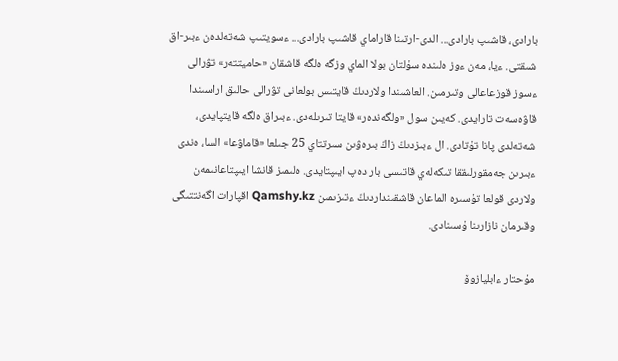بارادى، قاشىپ بارادى... الدى-ارتىنا قاراماي قاشىپ بارادى... ءسويتىپ شەتەلدەن ءبىر-اق شىقتى. ءيا، مەن ءوز ەلىندە سۇلتان بولا الماي وزگە ەلگە قاشقان «حاميتتەر» تۋرالى ءسوز قوزعاعالى وتىرمىن. العاشىندا ولاردىڭ قايتىس بولعانى تۋرالى حالىق اراسىندا قاۋەسەت تارايدى. كەيىن سول «ولگەندەر» قايتا تىرىلەدى. ءبىراق ەلگە قايتپايدى، شەتەلدى پانا تۇتادى. ال ءبىزدىڭ زاڭ بىرەۋىن سىرتتاي 25 جىلعا «قاماۋعا» السا، ەندى ءبىرىن جەمقورلىققا تىكەلەي قاتىسى بار دەپ ايىپتايدى. ەلىمىز قانشا ايىپتاعانىمەن ولاردى قولعا تۇسىرە الماعان قاشقىنداردىڭ ءتىزىمىن Qamshy.kz اقپارات اگەنتتىگى وقىرمان نازارىنا ۇسىنادى.

مۇحتار ءابليازوۆ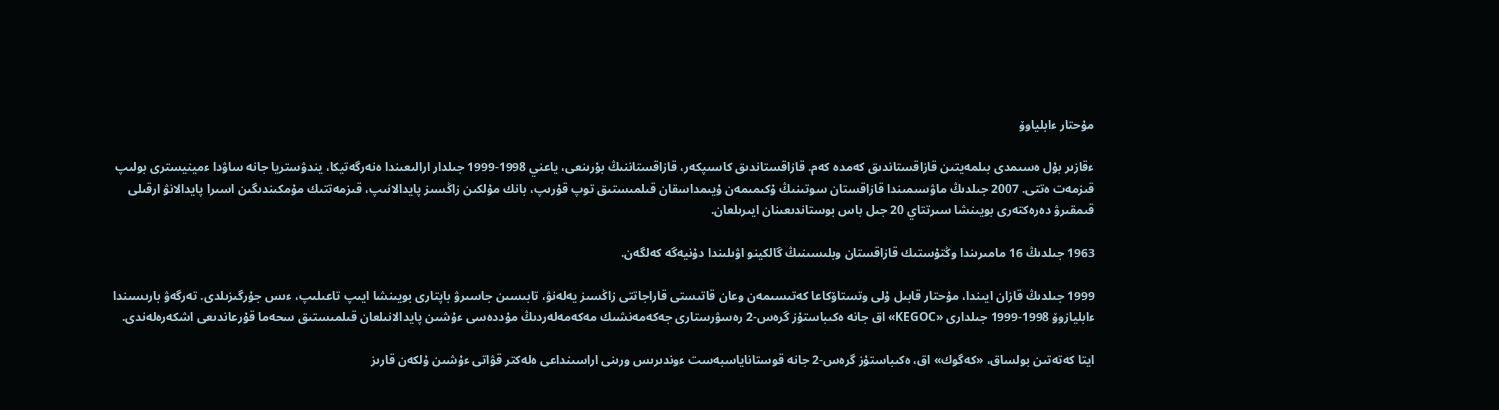مۇحتار ءابلياوۆ

ءقازىر بۇل ەسىمدى بىلمەيتىن قازاقستاندىق كەمدە كەم. قازاقستاندىق كاسىپكەر، قازاقستاننىڭ بۇرىنعى، ياعني 1998-1999 جىلدار ارالىعىندا ەنەرگەتيكا، يندۋستريا جانە ساۋدا ءمينيسترى بولىپ قىزمەت ەتتى. 2007 جىلدىڭ ماۋسىمىندا قازاقستان سوتىنىڭ ۇكىمىمەن ۇيىمداسقان قىلمىستىق توپ قۇرىپ، بانك مۇلكىن زاڭسىز پايدالانىپ، قىزمەتتىك مۇمكىندىگىن اسىرا پايدالانۋ ارقىلى قىمقىرۋ دەرەكتەرى بويىنشا سىرتتاي 20 جىل باس بوستاندىعىنان ايىرىلعان.

1963 جىلدىڭ 16 مامىرىندا وڭتۇستىك قازاقستان وبلىسىنىڭ گالكينو اۋىلىندا دۇنيەگە كەلگەن.

1999 جىلدىڭ قازان ايىندا، مۇحتار قابىل ۇلى وتستاۆكاعا كەتىسىمەن وعان قاتىستى قاراجاتتى زاڭسىز يەلەنۋ، تابىسىن جاسىرۋ باپتارى بويىنشا ايىپ تاعىلىپ، ءىس جۇرگىزىلدى. تەرگەۋ بارىسىندا ءابليازوۆ 1998-1999 جىلدارى «KEGOC» اق جانە ەكىباستۇز گرەس-2 رەسۋرستارى جەكەمەنشىك مەكەمەلەردىڭ مۇددەسى ءۇشىن پايدالانىلعان قىلمىستىق سحەما قۇرعاندىعى اشكەرەلەندى.

ايتا كەتەتىن بولساق، «كەگوك» اق، ەكىباستۇز گرەس-2 جانە قوستاناياسبەست ءوندىرىس ورىنى اراسىنداعى ەلەكتر قۋاتى ءۇشىن ۇلكەن قارىز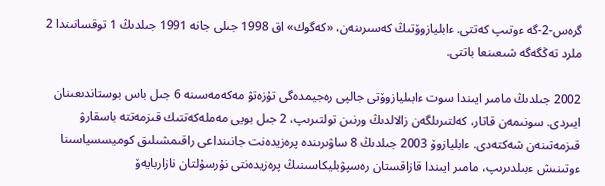گرەس-2-گە ءوتىپ كەتتى. ءابليازوۆتىڭ كەسىرىنەن، «كەگوك» اق 1998 جىلى جانە 1991 جىلدىڭ 1 توقسانىندا 2 ملرد تەڭگەگە شىعىنعا باتتى.

2002 جىلدىڭ مامىر ايىندا سوت ءابىليازوۆتى جالپى رەجيمدەگى تۇزەتۋ مەكەمەسىنە 6 جىل باس بوستاندىعىنان ايىردى. سونىمەن قاتار، كەلتىرىلگەن زالالدىڭ ورنىن تولتىرىپ، 2 جىل بويى مەملەكەتتىك قىزمەتتە باسقارۋ قىزمەتىنەن شەكتەدى. ءابليازوۆ 2003 جىلدىڭ 8 ساۋىرىندە پرەزيدەنت جانىنداعى راقىمشىلىق كوميسسياسىنا ءوتىنىش ءبىلدىرىپ، مامىر ايىندا قازاقستان رەسپۋبليكاسىنىڭ پرەزيدەنتى نۇرسۇلتان نازاربايەۆ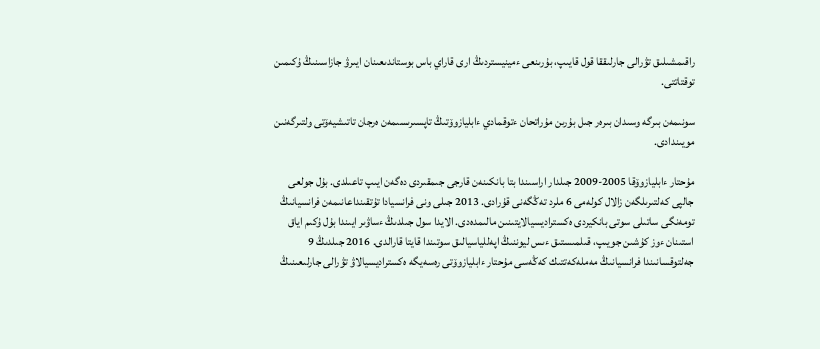راقىمشىلىق تۋرالى جارلىققا قول قايىپ، بۇرىنعى ءمينيستردىڭ ارى قاراي باس بوستاندىعىنان ايىرۋ جازاسىنىڭ ۇكىمىن توقتاتتى.

سونىمەن بىرگە وسىدان بىرەر جىل بۇرىن مۇراتحان ءتوقمادي ءابليازوۆتىڭ تاپسىرىسىمەن ەرجان تاتىشيەۆتى ولتىرگەنىن مويىندادى.

مۇحتار ءابليازوۆقا 2005-2009 جىلدار اراسىندا بتا بانكىنەن قارجى جىمقىردى دەگەن ايىپ تاعىلدى. بۇل جولعى جالپى كەلتىرىلگەن زالال كولەمى 6 ملرد تەڭگەنى قۇرادى. 2013 جىلى ونى فرانسيادا تۇتقىنداعانىمەن فرانسيانىڭ تومەنگى ساتىلى سوتى بانكيردى ەكستراديسيالايتىنىن مالىمدەدى. الايدا سول جىلدىڭ ءساۋىر ايىندا بۇل ۇكىم اياق استىنان ءوز كۇشىن جويىپ، قىلمىستىق ءىس ليوننىڭ اپەللياسيالىق سوتىندا قايتا قارالدى. 2016 جىلدىڭ 9 جەلتوقسانىندا فرانسيانىڭ مەملەكەتتىك كەڭەسى مۇحتار ءابليازوۆتى رەسەيگە ەكستراديسيالاۋ تۋرالى جارلىعىنىڭ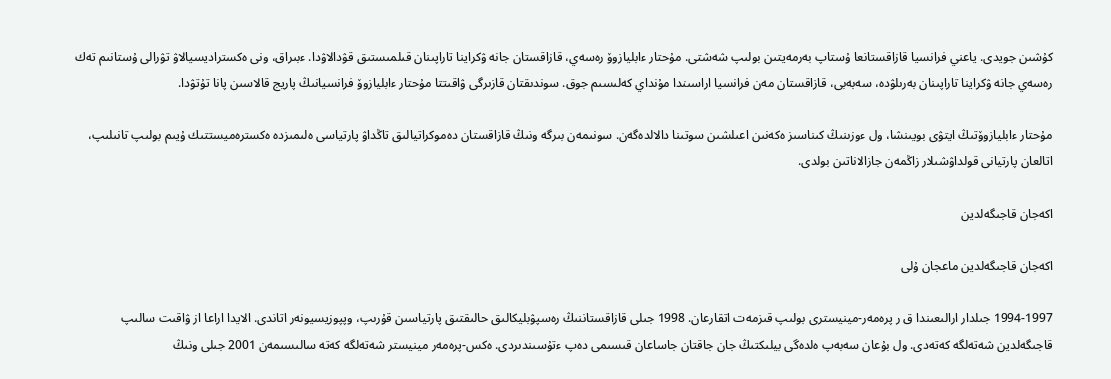كۇشىن جويدى. ياعني فرانسيا قازاقستانعا ۇستاپ بەرمەيتىن بولىپ شەشتى. مۇحتار ءابليازوۆ رەسەي، قازاقستان جانە ۋكراينا تاراپىنان قىلمىستىق قۋدالاۋدا. ءبىراق، ونى ەكستراديسيالاۋ تۋرالى ۇستانىم تەك رەسەي جانە ۋكراينا تاراپىنان بەرىلۋدە، سەبەبى، قازاقستان مەن فرانسيا اراسىندا مۇنداي كەلىسىم جوق. سوندىقتان قازىرگى ۋاقىتتا مۇحتار ءابليازوۆ فرانسيانىڭ پاريج قالاسىن پانا تۇتۋدا.

مۇحتار ءابليازوۆتىڭ ايتۋى بويىنشا، ول ءوزىنىڭ كىناسىز ەكەنىن اعىلشىن سوتىنا دالالدەگەن. سونىمەن بىرگە ونىڭ قازاقستان دەموكراتيالىق تاڭداۋ پارتياسى ەلىمىزدە ەكسترەميستتىك ۇيىم بولىپ تانىلىپ، اتالعان پارتيانى قولداۋشىلار زاڭمەن جازالاناتىن بولدى.

اكەجان قاجىگەلدين

اكەجان قاجىگەلدين ماعجان ۇلى

1994-1997 جىلدار ارالىعىندا ق ر پرەمەر-مينيسترى بولىپ قىزمەت اتقارعان. 1998 جىلى قازاقستاننىڭ رەسپۋبليكالىق حالىقتىق پارتياسىن قۇرىپ، وپپوزيسيونەر اتاندى. الايدا اراعا از ۋاقىت سالىپ قاجىگەلدين شەتەلگە كەتەدى. ول بۇعان سەبەپ ەلدەگى بيلىكتىڭ جان جاقتان جاساعان قىسىمى دەپ ءتۇسىندىردى. ەكس-پرەمەر مينيستر شەتەلگە كەتە سالىسىمەن 2001 جىلى ونىڭ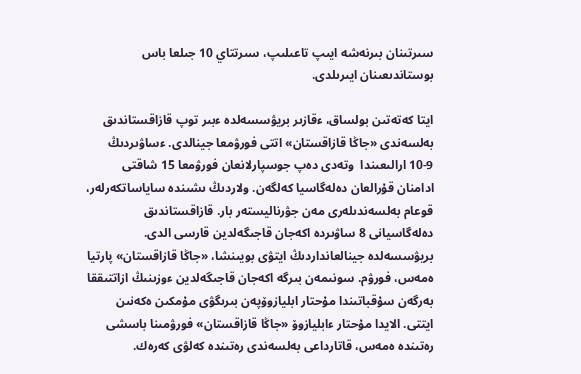سىرتىنان بىرنەشە ايىپ تاعىلىپ، سىرتتاي 10 جىلعا باس بوستاندىعىنان ايىرىلدى.

ايتا كەتەتىن بولساق، ءقازىر بريۋسسەلدە ءبىر توپ قازاقستاندىق بەلسەندى «جاڭا قازاقستان» اتتى فورۋمعا جينالدى. ءساۋىردىڭ 9-10 ارالىعىندا  وتەدى دەپ جوسپارلانعان فورۋمعا 15 شاقتى ادامنان قۇرالعان دەلەگاسيا كەلگەن. ولاردىڭ ىشىندە ساياساتكەرلەر، قوعام بەلسەندىلەرى مەن جۋرناليستەر بار. قازاقستاندىق دەلەگاسيانى 8 ساۋىردە اكەجان قاجىگەلدين قارسى الدى. بريۋسسەلدە جينالعانداردىڭ ايتۋى بويىنشا، «جاڭا قازاقستان» پارتيا ەمەس، فورۋم. سونىمەن بىرگە اكەجان قاجىگەلدين ءوزىنىڭ ازاتتىققا بەرگەن سۇقباتىندا مۇحتار ابليازوۆپەن بىرىگۋى مۇمكىن ەكەنىن ايتتى. الايدا مۇحتار ءابليازوۆ «جاڭا قازاقستان» فورۋمىنا باسشى رەتىندە ەمەس، قاتارداعى بەلسەندى رەتىندە كەلۋى كەرەك.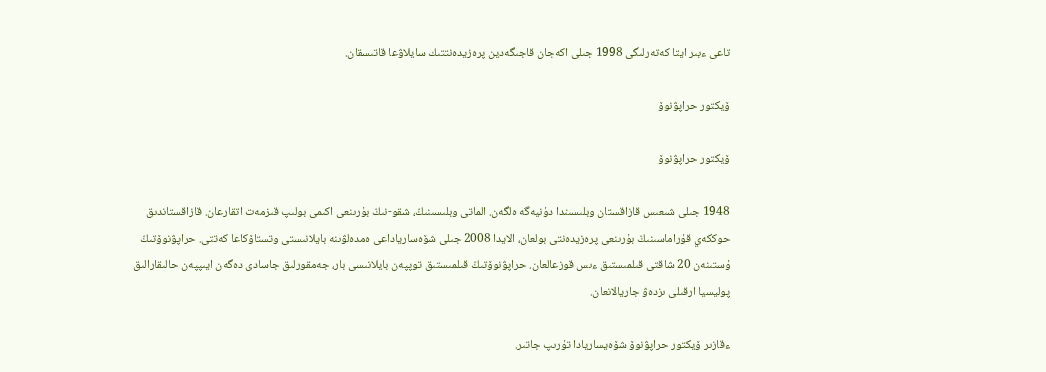تاعى ءبىر ايتا كەتەرلىگى 1998 جىلى اكەجان قاجىگەدين پرەزيدەنتتىك سايلاۋعا قاتىسقان.

ۆيكتور حراپۋنوۆ

ۆيكتور حراپۋنوۆ

1948 جىلى شىعىس قازاقستان وبلىسىندا دۇنيەگە ەلگەن. الماتى وبلىسىنىڭ، شقو-نىڭ بۇرىنعى اكىمى بولىپ قىزمەت اتقارعان. قازاقستاندىق حوككەي قۇراماسىنىڭ بۇرىنعى پرەزيدەنتى بولعان، الايدا 2008 جىلى شۆەسارياداعى ەمدەلۋىنە بايلانىستى وتستاۆكاعا كەتتى. حراپۋنوۆتىڭ ۇستىنەن 20 شاقتى قىلمىستىق ءىس قوزعالعان. حراپۋنوۆتىڭ قىلمىستىق توپپەن بايلانىسى بار، جەمقورلىق جاسادى دەگەن ايىپپەن حالىقارالىق پوليسيا ارقىلى ىزدەۋ جاريالانعان.

ءقازىر ۆيكتور حراپۋنوۆ شۆەيساريادا تۇرىپ جاتىر.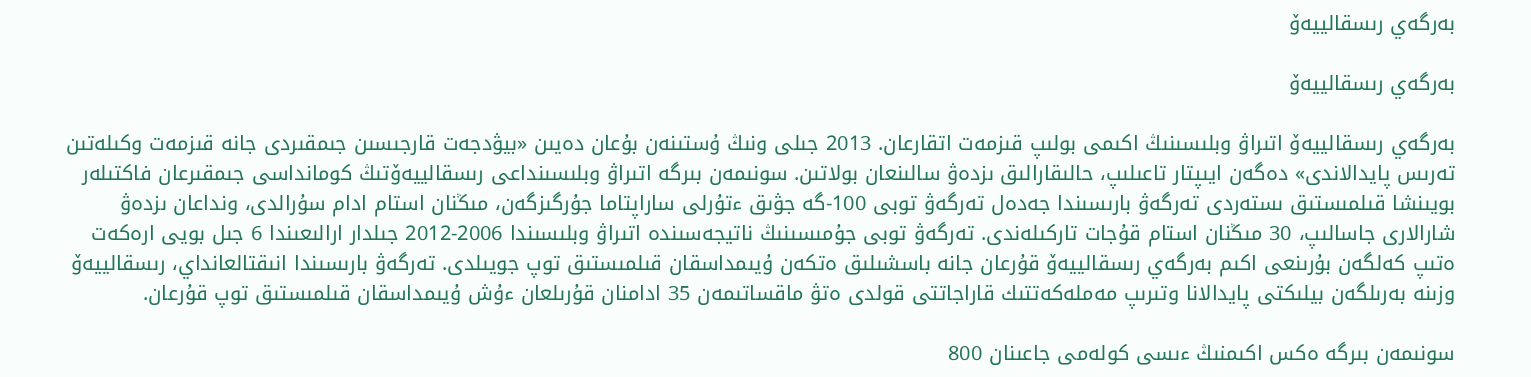بەرگەي رىسقالييەۆ

بەرگەي رىسقالييەۆ

بەرگەي رىسقالييەۆ اتىراۋ وبلىسىنىڭ اكىمى بولىپ قىزمەت اتقارعان. 2013 جىلى ونىڭ ۇستىنەن بۇعان دەيىن «بيۋدجەت قارجىسىن جىمقىردى جانە قىزمەت وكىلەتىن تەرىس پايدالاندى» دەگەن ايىپتار تاعىلىپ، حالىقارالىق ىزدەۋ سالىنعان بولاتىن. سونىمەن بىرگە اتىراۋ وبلىسىنداعى رىسقالييەۆتىڭ كومانداسى جىمقىرعان فاكتىلەر بويىنشا قىلمىستىق ىستەردى تەرگەۋ بارىسىندا جەدەل تەرگەۋ توبى 100-گە جۋىق ءتۇرلى ساراپتاما جۇرگىزگەن، مىڭنان استام ادام سۇرالدى، ونداعان ىزدەۋ شارالارى جاسالىپ، 30 مىڭنان استام قۇجات تاركىلەندى. تەرگەۋ توبى جۇمىسىنىڭ ناتيجەسىندە اتىراۋ وبلىسىندا 2006-2012 جىلدار ارالىعىندا 6 جىل بويى ارەكەت ەتىپ كەلگەن بۇرىنعى اكىم بەرگەي رىسقالييەۆ قۇرعان جانە باسشىلىق ەتكەن ۇيىمداسقان قىلمىستىق توپ جويىلدى. تەرگەۋ بارىسىندا انىقتالعانداي، رىسقالييەۆ وزىنە بەرىلگەن بيلىكتى پايدالانا وتىرىپ مەملەكەتتىك قاراجاتتى قولدى ەتۋ ماقساتىمەن 35 ادامنان قۇرىلعان ءۇش ۇيىمداسقان قىلمىستىق توپ قۇرعان.

سونىمەن بىرگە ەكس اكىمنىڭ ءىسى كولەمى جاعىنان 800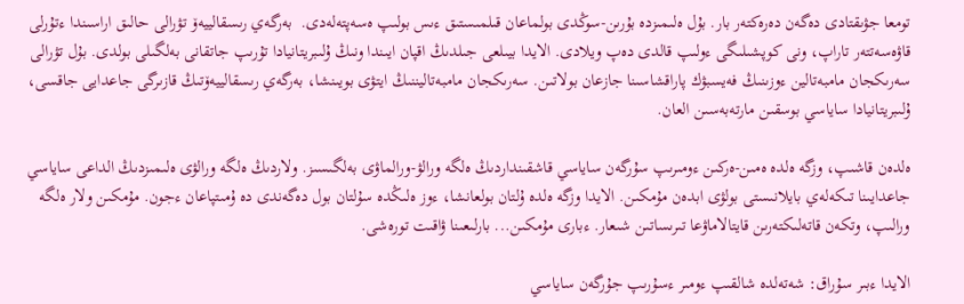تومعا جۋىقتادى دەگەن دەرەكتەر بار. بۇل ەلىمىزدە بۇرىن-سوڭدى بولماعان قىلمىستىق ءىس بولىپ ەسەپتەلەدى.  بەرگەي رىسقالييەۆ تۋرالى حالىق اراسىندا ءتۇرلى قاۋەسەتتەر تاراپ، ونى كوپشىلىگى ءولىپ قالدى دەپ ويلادى. الايدا بيىلعى جىلدىڭ اقپان ايىندا ونىڭ ۇلىبريتانيادا تۇرىپ جاتقانى بەلگىلى بولدى. بۇل تۋرالى سەرىكجان مامبەتالين ءوزىنىڭ فەيسبۋك پاراقشاسىنا جازعان بولاتىن. سەرىكجان مامبەتاليننىڭ ايتۋى بويىنشا، بەرگەي رىسقالييەۆتىڭ قازىرگى جاعدايى جاقسى، ۇلىبريتانيادا ساياسي بوسقىن مارتەبەسىن العان.

ەلدەن قاشىپ، وزگە ەلدە ەمىن-ەركىن ءومىرىپ سۇرگەن ساياسي قاشقىنداردىڭ ەلگە ورالۋ-ورالماۋى بەلگىسىز. ولاردىڭ ەلگە ورالۋى ەلىمىزدىڭ الداعى ساياسي جاعدايىنا تىكەلەي بايلانىستى بولۋى ابدەن مۇمكىن. الايدا وزگە ەلدە ۇلتان بولعانشا، ءوز ەلىڭدە سۇلتان بول دەگەندى دە ۇمىتپاعان ءجون. مۇمكىن ولار ەلگە ورالىپ، وتكەن قاتەلىكتەرىن قايتالاماۋعا تىرىساتىن شىعار. ءبارى مۇمكىن... بارلىعىنا ۋاقىت تورەشى.

الايدا ءبىر سۇراق: شەتەلدە شالقىپ ءومىر ءسۇرىپ جۇرگەن ساياسي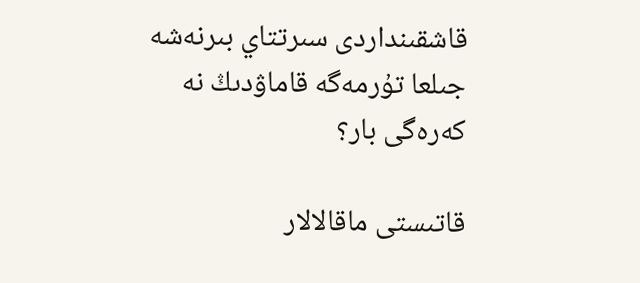قاشقىنداردى سىرتتاي بىرنەشە جىلعا تۇرمەگە قاماۋدىڭ نە كەرەگى بار؟

قاتىستى ماقالالار